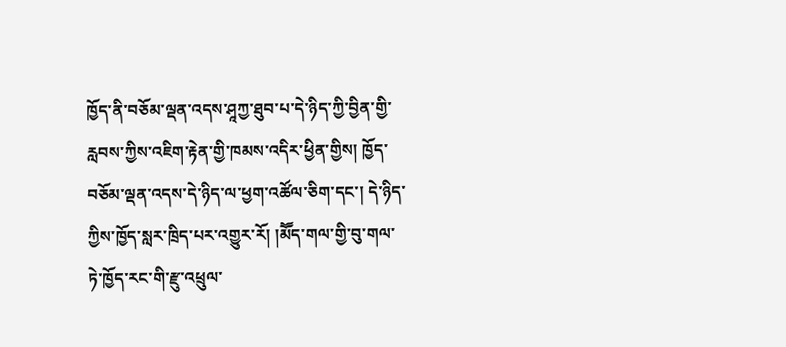ཁྱོད་ནི་བཅོམ་ལྡན་འདས་ཤཱཀྱ་ཐུབ་པ་དེ་ཉིད་ཀྱི་བྱིན་གྱི་རླབས་ཀྱིས་འཇིག་རྟེན་གྱི་ཁམས་འདིར་ཕྱིན་གྱིས། ཁྱོད་བཅོམ་ལྡན་འདས་དེ་ཉིད་ལ་ཕྱག་འཚོལ་ཅིག་དང་། དེ་ཉིད་ཀྱིས་ཁྱོད་སླར་ཁྲིད་པར་འགྱུར་རོ། །མཽད་གལ་གྱི་བུ་གལ་ཏེ་ཁྱོད་རང་གི་རྫུ་འཕྲུལ་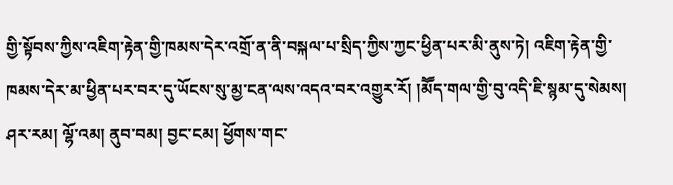གྱི་སྟོབས་ཀྱིས་འཇིག་རྟེན་གྱི་ཁམས་དེར་འགྲོ་ན་ནི་བསྐལ་པ་སྲིད་ཀྱིས་ཀྱང་ཕྱིན་པར་མི་ནུས་ཏེ། འཇིག་རྟེན་གྱི་ཁམས་དེར་མ་ཕྱིན་པར་བར་དུ་ཡོངས་སུ་མྱ་ངན་ལས་འདའ་བར་འགྱུར་རོ། །མཽད་གལ་གྱི་བུ་འདི་ཇི་སྙམ་དུ་སེམས། ཤར་རམ། ལྷོ་འམ། ནུབ་བམ། བྱང་ངམ། ཕྱོགས་གང་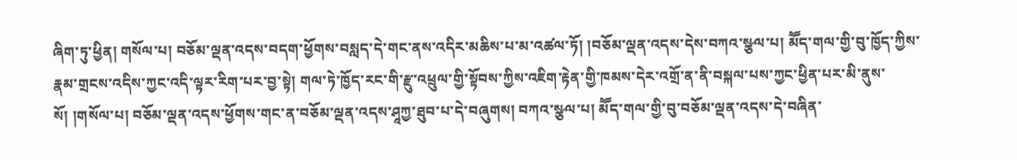ཞིག་ཏུ་ཕྱིན། གསོལ་པ། བཅོམ་ལྡན་འདས་བདག་ཕྱོགས་བསླད་དེ་གང་ནས་འདིར་མཆིས་པ་མ་འཚལ་ཏོ། །བཅོམ་ལྡན་འདས་དེས་བཀའ་སྩལ་པ། མཽད་གལ་གྱི་བུ་ཁྱོད་ཀྱིས་རྣམ་གྲངས་འདིས་ཀྱང་འདི་ལྟར་རིག་པར་བྱ་སྟེ། གལ་ཏེ་ཁྱོད་རང་གི་རྫུ་འཕྲུལ་གྱི་སྟོབས་ཀྱིས་འཇིག་རྟེན་གྱི་ཁམས་དེར་འགྲོ་ན་ནི་བསྐལ་པས་ཀྱང་ཕྱིན་པར་མི་ནུས་སོ། །གསོལ་པ། བཅོམ་ལྡན་འདས་ཕྱོགས་གང་ན་བཅོམ་ལྡན་འདས་ཤཱཀྱ་ཐུབ་པ་དེ་བཞུགས། བཀའ་སྩལ་པ། མཽད་གལ་གྱི་བུ་བཅོམ་ལྡན་འདས་དེ་བཞིན་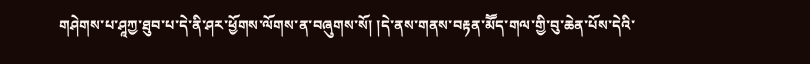གཤེགས་པ་ཤཱཀྱ་ཐུབ་པ་དེ་ནི་ཤར་ཕྱོགས་ལོགས་ན་བཞུགས་སོ། །དེ་ནས་གནས་བརྟན་མཽད་གལ་གྱི་བུ་ཆེན་པོས་དེའི་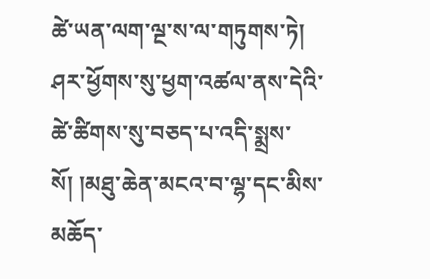ཚེ་ཡན་ལག་ལྔ་ས་ལ་གཏུགས་ཏེ། ཤར་ཕྱོགས་སུ་ཕྱག་འཚལ་ནས་དེའི་ཚེ་ཚིགས་སུ་བཅད་པ་འདི་སྨྲས་སོ། །མཐུ་ཆེན་མངའ་བ་ལྷ་དང་མིས་མཆོད་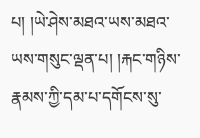པ། །ཡེ་ཤེས་མཐའ་ཡས་མཐའ་ཡས་གསུང་ལྡན་པ། །རྐང་གཉིས་རྣམས་ཀྱི་དམ་པ་དགོངས་སུ་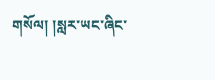གསོལ། །སླར་ཡང་ཞིང་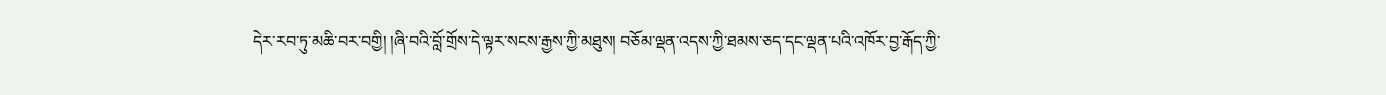དེར་རབ་ཏུ་མཆི་བར་བགྱི། །ཞི་བའི་བློ་གྲོས་དེ་ལྟར་སངས་རྒྱས་ཀྱི་མཐུས། བཅོམ་ལྡན་འདས་ཀྱི་ཐམས་ཅད་དང་ལྡན་པའི་འཁོར་བྱ་རྒོད་ཀྱི་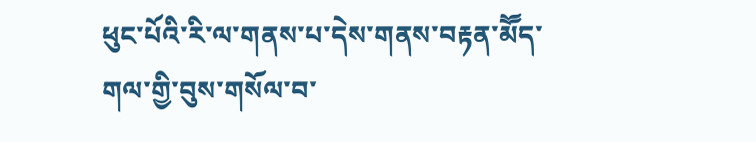ཕུང་པོའི་རི་ལ་གནས་པ་དེས་གནས་བརྟན་མཽད་གལ་གྱི་བུས་གསོལ་བ་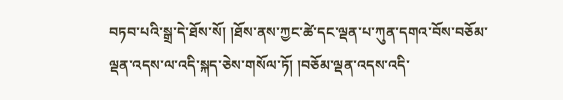བཏབ་པའི་སྒྲ་དེ་ཐོས་སོ། །ཐོས་ནས་ཀྱང་ཚེ་དང་ལྡན་པ་ཀུན་དགའ་བོས་བཅོམ་ལྡན་འདས་ལ་འདི་སྐད་ཅེས་གསོལ་ཏོ། །བཅོམ་ལྡན་འདས་འདི་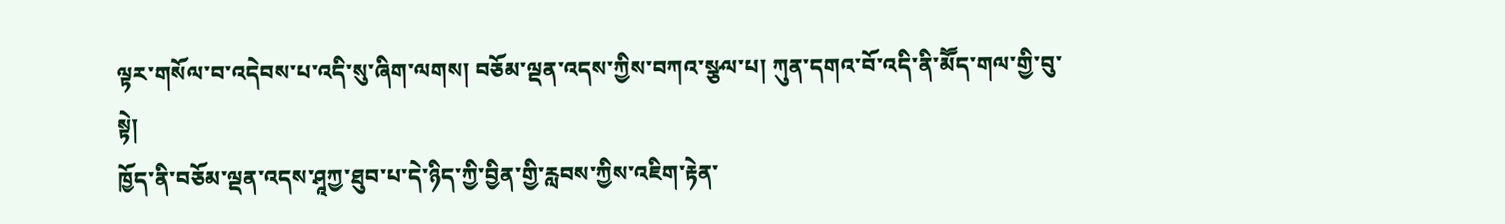ལྟར་གསོལ་བ་འདེབས་པ་འདི་སུ་ཞིག་ལགས། བཅོམ་ལྡན་འདས་ཀྱིས་བཀའ་སྩལ་པ། ཀུན་དགའ་བོ་འདི་ནི་མཽད་གལ་གྱི་བུ་སྟེ།
ཁྱོད་ནི་བཅོམ་ལྡན་འདས་ཤཱཀྱ་ཐུབ་པ་དེ་ཉིད་ཀྱི་བྱིན་གྱི་རླབས་ཀྱིས་འཇིག་རྟེན་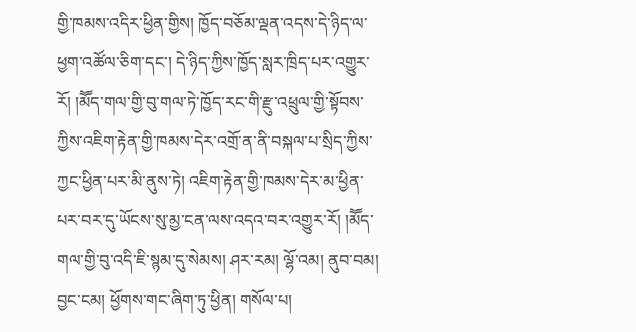གྱི་ཁམས་འདིར་ཕྱིན་གྱིས། ཁྱོད་བཅོམ་ལྡན་འདས་དེ་ཉིད་ལ་ཕྱག་འཚོལ་ཅིག་དང་། དེ་ཉིད་ཀྱིས་ཁྱོད་སླར་ཁྲིད་པར་འགྱུར་རོ། །མཽད་གལ་གྱི་བུ་གལ་ཏེ་ཁྱོད་རང་གི་རྫུ་འཕྲུལ་གྱི་སྟོབས་ཀྱིས་འཇིག་རྟེན་གྱི་ཁམས་དེར་འགྲོ་ན་ནི་བསྐལ་པ་སྲིད་ཀྱིས་ཀྱང་ཕྱིན་པར་མི་ནུས་ཏེ། འཇིག་རྟེན་གྱི་ཁམས་དེར་མ་ཕྱིན་པར་བར་དུ་ཡོངས་སུ་མྱ་ངན་ལས་འདའ་བར་འགྱུར་རོ། །མཽད་གལ་གྱི་བུ་འདི་ཇི་སྙམ་དུ་སེམས། ཤར་རམ། ལྷོ་འམ། ནུབ་བམ། བྱང་ངམ། ཕྱོགས་གང་ཞིག་ཏུ་ཕྱིན། གསོལ་པ།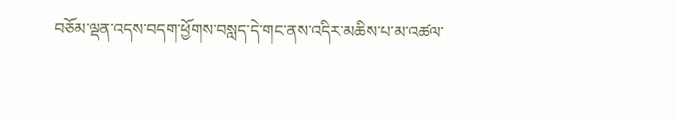བཅོམ་ལྡན་འདས་བདག་ཕྱོགས་བསླད་དེ་གང་ནས་འདིར་མཆིས་པ་མ་འཚལ་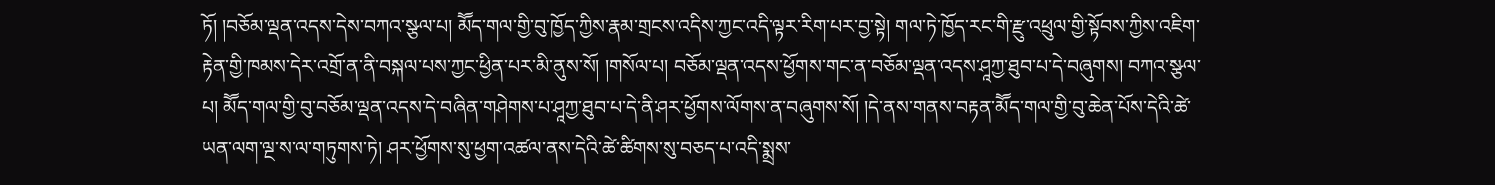ཏོ། །བཅོམ་ལྡན་འདས་དེས་བཀའ་སྩལ་པ། མཽད་གལ་གྱི་བུ་ཁྱོད་ཀྱིས་རྣམ་གྲངས་འདིས་ཀྱང་འདི་ལྟར་རིག་པར་བྱ་སྟེ། གལ་ཏེ་ཁྱོད་རང་གི་རྫུ་འཕྲུལ་གྱི་སྟོབས་ཀྱིས་འཇིག་རྟེན་གྱི་ཁམས་དེར་འགྲོ་ན་ནི་བསྐལ་པས་ཀྱང་ཕྱིན་པར་མི་ནུས་སོ། །གསོལ་པ། བཅོམ་ལྡན་འདས་ཕྱོགས་གང་ན་བཅོམ་ལྡན་འདས་ཤཱཀྱ་ཐུབ་པ་དེ་བཞུགས། བཀའ་སྩལ་པ། མཽད་གལ་གྱི་བུ་བཅོམ་ལྡན་འདས་དེ་བཞིན་གཤེགས་པ་ཤཱཀྱ་ཐུབ་པ་དེ་ནི་ཤར་ཕྱོགས་ལོགས་ན་བཞུགས་སོ། །དེ་ནས་གནས་བརྟན་མཽད་གལ་གྱི་བུ་ཆེན་པོས་དེའི་ཚེ་ཡན་ལག་ལྔ་ས་ལ་གཏུགས་ཏེ། ཤར་ཕྱོགས་སུ་ཕྱག་འཚལ་ནས་དེའི་ཚེ་ཚིགས་སུ་བཅད་པ་འདི་སྨྲས་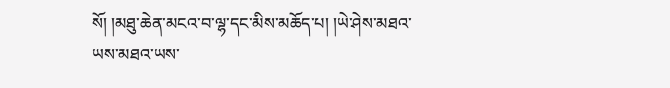སོ། །མཐུ་ཆེན་མངའ་བ་ལྷ་དང་མིས་མཆོད་པ། །ཡེ་ཤེས་མཐའ་ཡས་མཐའ་ཡས་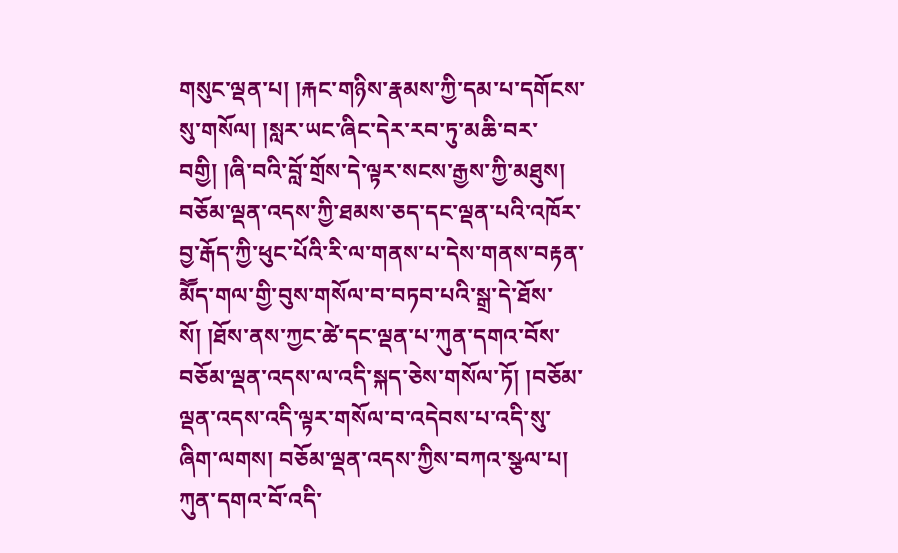གསུང་ལྡན་པ། །རྐང་གཉིས་རྣམས་ཀྱི་དམ་པ་དགོངས་སུ་གསོལ། །སླར་ཡང་ཞིང་དེར་རབ་ཏུ་མཆི་བར་བགྱི། །ཞི་བའི་བློ་གྲོས་དེ་ལྟར་སངས་རྒྱས་ཀྱི་མཐུས། བཅོམ་ལྡན་འདས་ཀྱི་ཐམས་ཅད་དང་ལྡན་པའི་འཁོར་བྱ་རྒོད་ཀྱི་ཕུང་པོའི་རི་ལ་གནས་པ་དེས་གནས་བརྟན་མཽད་གལ་གྱི་བུས་གསོལ་བ་བཏབ་པའི་སྒྲ་དེ་ཐོས་སོ། །ཐོས་ནས་ཀྱང་ཚེ་དང་ལྡན་པ་ཀུན་དགའ་བོས་བཅོམ་ལྡན་འདས་ལ་འདི་སྐད་ཅེས་གསོལ་ཏོ། །བཅོམ་ལྡན་འདས་འདི་ལྟར་གསོལ་བ་འདེབས་པ་འདི་སུ་ཞིག་ལགས། བཅོམ་ལྡན་འདས་ཀྱིས་བཀའ་སྩལ་པ། ཀུན་དགའ་བོ་འདི་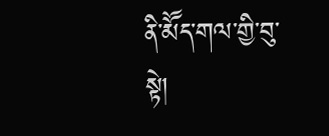ནི་མཽད་གལ་གྱི་བུ་སྟེ།